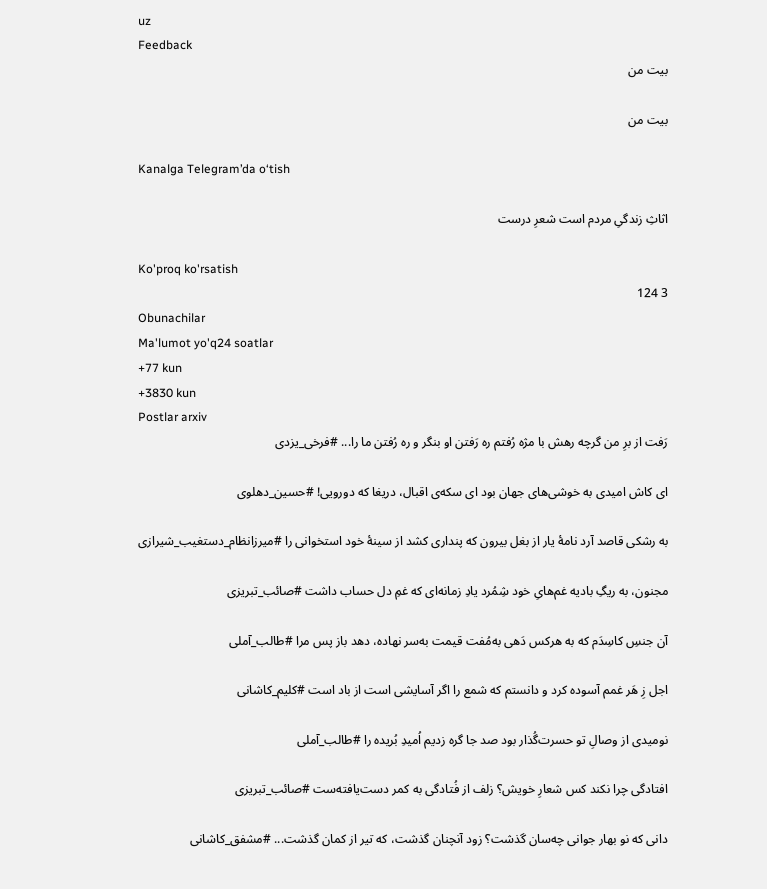uz
Feedback
بیت من

بیت من

Kanalga Telegram’da o‘tish

اثاثِ زندگیِ مردم است شعرِ درست

Ko'proq ko'rsatish
3 124
Obunachilar
Ma'lumot yo'q24 soatlar
+77 kun
+3830 kun
Postlar arxiv
رَفت از برِ من گرچه رهش با مژه رُفتم ره رَفتن او بنگر و ره رُفتن ما را... #فرخی_یزدی

ای کاش امیدی به خوشی‌های جهان بود ای سکه‌ی اقبال، دریغا که دورویی! #حسین_دهلوی

به رشکی قاصد آرد نامهٔ یار از بغل بیرون که پنداری کشد از سینهٔ خود استخوانی را #میرزانظام‌_دستغیب_شیرازی

مجنون، به ریگِ بادیه غم‌هایِ خود شِمُرد یادِ زمانه‌ای که غمِ دل حساب داشت #صائب_تبریزی

آن جنسِ کاسِدَم که به هرکس دَهی به‌مُفت قیمت به‌سر نهاده، دهد باز پس مرا #طالب_آملی

اجل زِ هَر غمم آسوده کرد و دانستم که شمع را اگر آسایشی است از باد است #کلیم_کاشانی

نومیدی از وصالِ تو حسرت‌گُذار بود صد جا گره زدیم اُمیدِ بُریده را #طالب_آملی

افتادگی چرا نکند کس شعارِ خویش؟ زلف از فُتادگی به کمر دست‌یافته‌ست #صائب_تبریزی

دانی كه نو بهار جوانی چه‌سان گذشت؟ زود آنچنان گذشت، كه تیر از كمان گذشت... #مشفق_کاشانی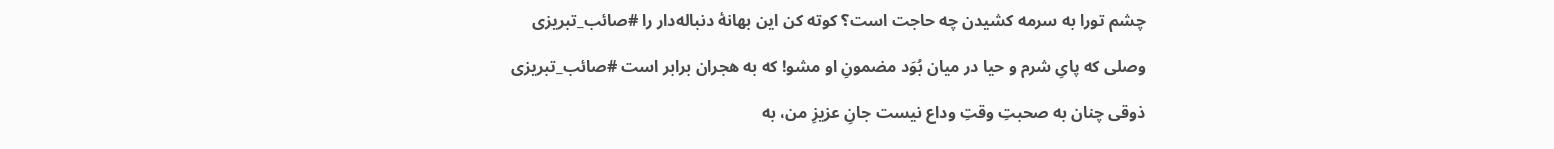چشم تورا به سرمه کشیدن چه حاجت است؟ کوته کن این بهانهٔ دنباله‌دار را #صائب_تبریزی

وصلی که پایِ شرم‌ و حیا در میان بُوَد مضمونِ او مشو! که به هجران برابر است #صائب_تبریزی

ذوقی چنان به صحبتِ وقتِ وداع نیست جانِ عزیزِ من، به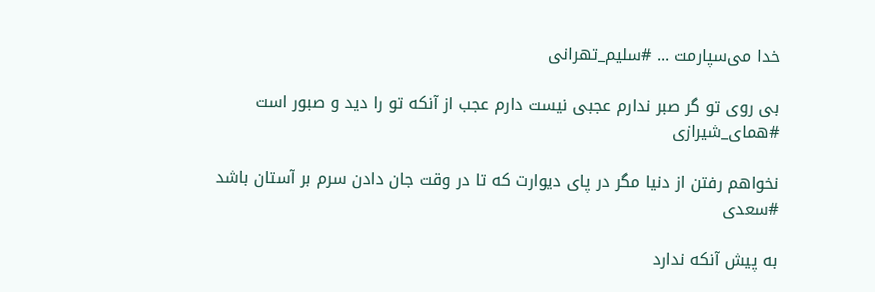خدا می‌سپارمت ... #سلیم_تهرانی

بی روی تو گر صبر ندارم عجبی نیست دارم عجب از آنکه تو را دید و صبور است #همای‌_شیرازی

نخواهم رفتن از دنیا مگر در پای دیوارت که تا در وقت جان دادن سرم بر آستان باشد #سعدی

به پیش آنکه ندارد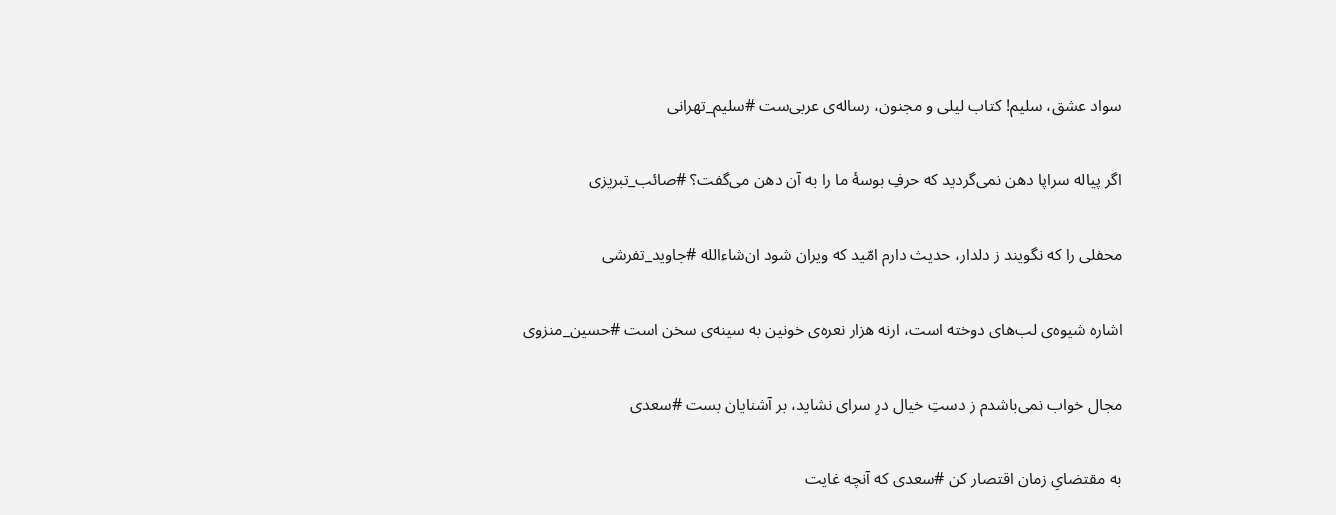سواد عشق، سلیم! کتاب لیلی و مجنون، رساله‌ی عربی‌ست #سلیم_تهرانی

اگر پیاله سراپا دهن نمی‌گردید که حرفِ بوسهٔ ما را به آن دهن می‌گفت؟ #صائب_تبریزی

محفلی را که نگویند ز دلدار، حدیث دارم امّید که ویران شود ان‌شاءالله #جاوید_تفرشی

اشاره شیوه‌ی لب‌های دوخته است، ارنه هزار نعره‌ی خونین به سینه‌ی سخن است #حسین_منزوی

مجال خواب نمی‌باشدم ز دستِ خیال درِ سرای نشاید، بر آشنایان بست #سعدی

به مقتضایِ زمان اقتصار كن #سعدی که آنچه غایت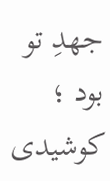جهدِ تو بود ؛ کوشیدی